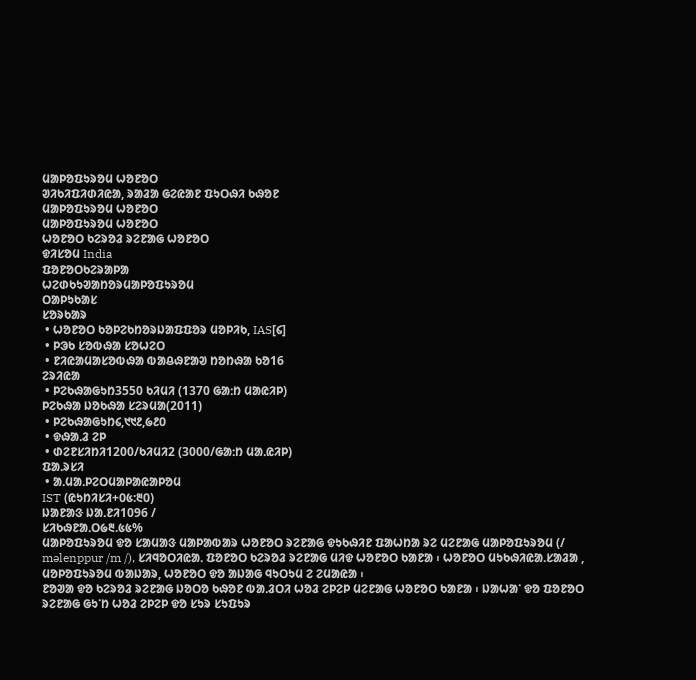ᱢᱟᱞᱚᱯᱩᱨᱚᱢ ᱦᱚᱱᱚᱛ
ᱣᱤᱠᱤᱯᱤᱰᱤᱭᱟ, ᱨᱟᱲᱟ ᱜᱮᱭᱟᱱ ᱯᱩᱛᱷᱤ ᱠᱷᱚᱱ
ᱢᱟᱞᱚᱯᱩᱨᱚᱢ ᱦᱚᱱᱚᱛ
ᱢᱟᱞᱚᱯᱩᱨᱚᱢ ᱦᱚᱱᱚᱛ
ᱦᱚᱱᱚᱛ ᱠᱮᱨᱚᱲ ᱨᱮᱱᱟᱜ ᱦᱚᱱᱚᱛ
ᱫᱤᱥᱚᱢ India
ᱯᱚᱱᱚᱛᱠᱮᱨᱟᱞᱟ
ᱦᱮᱰᱠᱩᱣᱟᱴᱚᱨᱢᱟᱞᱚᱯᱩᱨᱚᱢ
ᱛᱟᱞᱩᱠᱟᱥ
ᱥᱚᱨᱠᱟᱨ
 • ᱦᱚᱱᱚᱛ ᱠᱚᱞᱮᱠᱴᱚᱨᱡᱟᱯᱯᱚᱨ ᱢᱚᱞᱤᱠ, IAS[᱔]
 • ᱞᱳᱠ ᱥᱚᱵᱷᱟ ᱥᱚᱦᱮᱛ
 • ᱱᱤᱭᱟᱢᱟᱥᱚᱵᱷᱟ ᱵᱟᱪᱷᱱᱟᱣ ᱴᱚᱴᱷᱟ ᱠᱚ16
ᱮᱨᱤᱭᱟ
 • ᱞᱮᱠᱷᱟᱜᱩᱴ3550 ᱠᱤᱢᱤ (1370 ᱜᱟᱺᱴ ᱢᱟᱭᱤᱞ)
ᱞᱮᱠᱷᱟ ᱡᱚᱠᱷᱟ ᱥᱮᱨᱢᱟ(2011)
 • ᱞᱮᱠᱷᱟᱜᱩᱴ᱔,᱑᱑᱒,᱙᱒᱐
 • ᱫᱷᱟᱹᱲ ᱮᱞ
 • ᱰᱮᱱᱥᱤᱴᱤ1200/ᱠᱤᱢᱤ2 (3000/ᱜᱟᱺᱴ ᱢᱟᱹᱭᱤᱞ)
ᱯᱟᱹᱨᱥᱤ
 • ᱟᱹᱢᱟᱹᱞᱮᱛᱢᱟᱞᱟᱭᱟᱞᱚᱢ
IST (ᱭᱩᱴᱤᱥᱤ+᱐᱕:᱓᱐)
ᱡᱟᱱᱟᱝ ᱡᱟᱹᱱᱤ1096 /
ᱥᱤᱠᱷᱱᱟᱹᱛ᱙᱓.᱕᱕%
ᱢᱟᱞᱚᱯᱩᱨᱚᱢ ᱫᱚ ᱥᱟᱢᱟᱝ ᱢᱟᱞᱟᱵᱟᱨ ᱦᱚᱱᱚᱛ ᱨᱮᱱᱟᱜ ᱫᱩᱠᱷᱤᱱ ᱯᱟᱦᱴᱟ ᱨᱮ ᱢᱮᱱᱟᱜ ᱢᱟᱞᱚᱯᱩᱨᱚᱢ (/ məlenppur /m /), ᱥᱤᱧᱚᱛᱤᱭᱟᱹ ᱯᱚᱱᱚᱛ ᱠᱮᱨᱚᱲ ᱨᱮᱱᱟᱜ ᱢᱤᱫ ᱦᱚᱱᱚᱛ ᱠᱟᱱᱟ ᱾ ᱦᱚᱱᱚᱛ ᱢᱩᱠᱷᱤᱭᱟᱹᱥᱟᱲᱟ , ᱢᱚᱞᱚᱯᱩᱨᱚᱢ ᱵᱟᱡᱟᱨ, ᱦᱚᱱᱚᱛ ᱫᱚ ᱟᱡᱟᱜ ᱧᱩᱛᱩᱢ ᱮ ᱮᱢᱟᱭᱟ ᱾
ᱱᱚᱣᱟ ᱫᱚ ᱠᱮᱨᱚᱲ ᱨᱮᱱᱟᱜ ᱡᱚᱛᱚ ᱠᱷᱚᱱ ᱵᱟᱹᱲᱛᱤ ᱦᱚᱲ ᱮᱞᱮᱞ ᱢᱮᱱᱟᱜ ᱦᱚᱱᱚᱛ ᱠᱟᱱᱟ ᱾ ᱡᱟᱦᱟᱸ ᱫᱚ ᱯᱚᱱᱚᱛ ᱨᱮᱱᱟᱜ ᱜᱩᱸᱴ ᱦᱚᱲ ᱮᱞᱮᱞ ᱫᱚ ᱥᱩᱨ ᱥᱩᱯᱩᱨ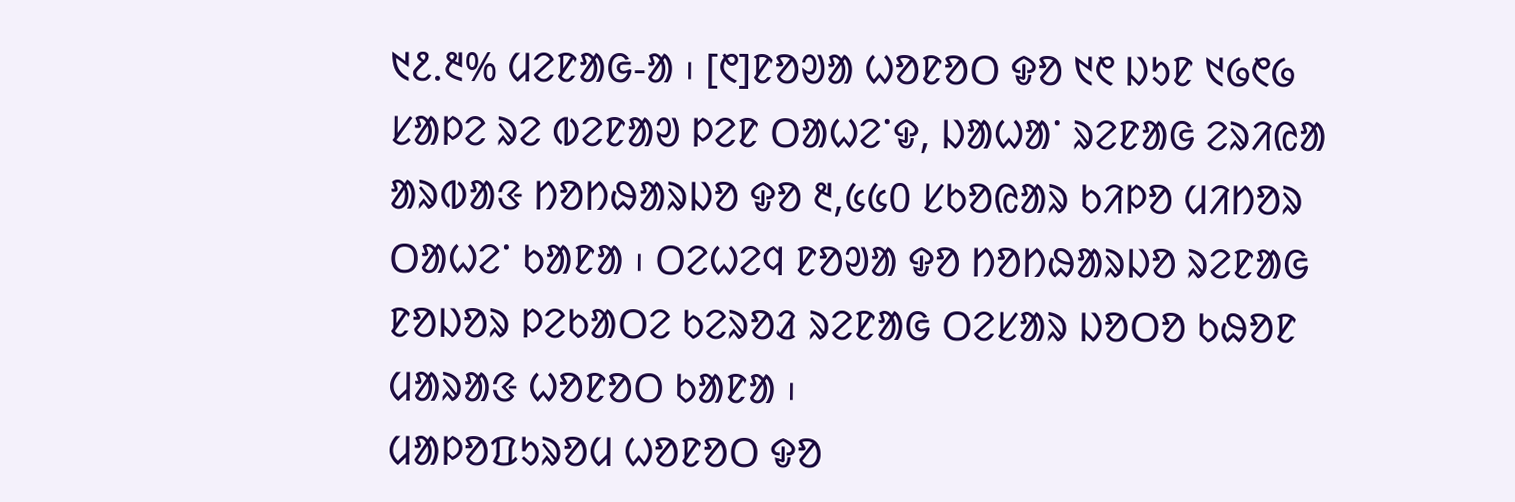᱑᱒.᱓% ᱢᱮᱱᱟᱜ-ᱟ ᱾ [᱖]ᱱᱚᱣᱟ ᱦᱚᱱᱚᱛ ᱫᱚ ᱑᱖ ᱡᱩᱱ ᱑᱙᱖᱙ ᱥᱟᱞᱮ ᱨᱮ ᱵᱮᱱᱟᱣ ᱞᱮᱱ ᱛᱟᱦᱮᱸᱫ, ᱡᱟᱦᱟᱸ ᱨᱮᱱᱟᱜ ᱮᱨᱤᱭᱟ ᱟᱨᱵᱟᱝ ᱴᱚᱴᱷᱟᱨᱡᱚ ᱫᱚ ᱓,᱕᱕᱐ ᱥᱠᱚᱭᱟᱨ ᱠᱤᱞᱚ ᱢᱤᱴᱚᱨ ᱛᱟᱦᱮᱸ ᱠᱟᱱᱟ ᱾ ᱛᱮᱦᱮᱧ ᱱᱚᱣᱟ ᱫᱚ ᱴᱚᱴᱷᱟᱨᱡᱚ ᱨᱮᱱᱟᱜ ᱱᱚᱡᱚᱨ ᱞᱮᱠᱟᱛᱮ ᱠᱮᱨᱚᱲ ᱨᱮᱱᱟᱜ ᱛᱮᱥᱟᱨ ᱡᱚᱛᱚ ᱠᱷᱚᱱ ᱢᱟᱨᱟᱝ ᱦᱚᱱᱚᱛ ᱠᱟᱱᱟ ᱾
ᱢᱟᱞᱚᱯᱩᱨᱚᱢ ᱦᱚᱱᱚᱛ ᱫᱚ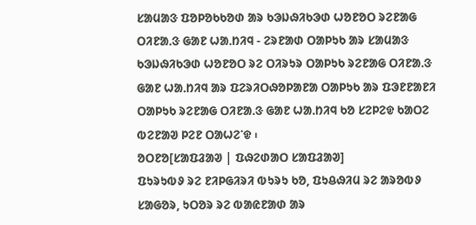ᱥᱟᱢᱟᱝ ᱯᱚᱞᱚᱠᱠᱚᱰ ᱟᱨ ᱠᱳᱡᱷᱤᱠᱳᱰ ᱦᱚᱱᱚᱛ ᱨᱮᱱᱟᱜ ᱛᱤᱱᱟᱹᱝ ᱜᱟᱱ ᱦᱟᱹᱴᱤᱧ - ᱮᱨᱱᱟᱰ ᱛᱟᱞᱩᱠ ᱟᱨ ᱥᱟᱢᱟᱝ ᱠᱳᱡᱷᱤᱠᱳᱰ ᱦᱚᱱᱚᱛ ᱨᱮ ᱛᱤᱨᱩᱨ ᱛᱟᱞᱩᱠ ᱨᱮᱱᱟᱜ ᱛᱤᱱᱟᱹᱝ ᱜᱟᱱ ᱦᱟᱹᱴᱤᱧ ᱟᱨ ᱯᱮᱨᱤᱛᱷᱚᱞᱟᱱᱟ ᱛᱟᱞᱩᱠ ᱟᱨ ᱯᱳᱱᱱᱟᱱᱤ ᱛᱟᱞᱩᱠ ᱨᱮᱱᱟᱜ ᱛᱤᱱᱟᱹᱝ ᱜᱟᱱ ᱦᱟᱹᱴᱤᱧ ᱠᱚ ᱥᱮᱞᱮᱫ ᱠᱟᱛᱮ ᱵᱮᱱᱟᱣ ᱞᱮᱱ ᱛᱟᱦᱮᱸᱫ ᱾
ᱚᱛᱱᱚ[ᱥᱟᱯᱲᱟᱣ | ᱯᱷᱮᱰᱟᱛ ᱥᱟᱯᱲᱟᱣ]
ᱯᱩᱨᱩᱵᱽ ᱨᱮ ᱱᱤᱞᱜᱤᱨᱤ ᱵᱩᱨᱩ ᱠᱚ, ᱯᱩᱪᱷᱤᱢ ᱨᱮ ᱟᱨᱚᱵᱽ ᱥᱟᱜᱚᱨ, ᱩᱛᱚᱨ ᱨᱮ ᱵᱟᱭᱱᱟᱰ ᱟᱨ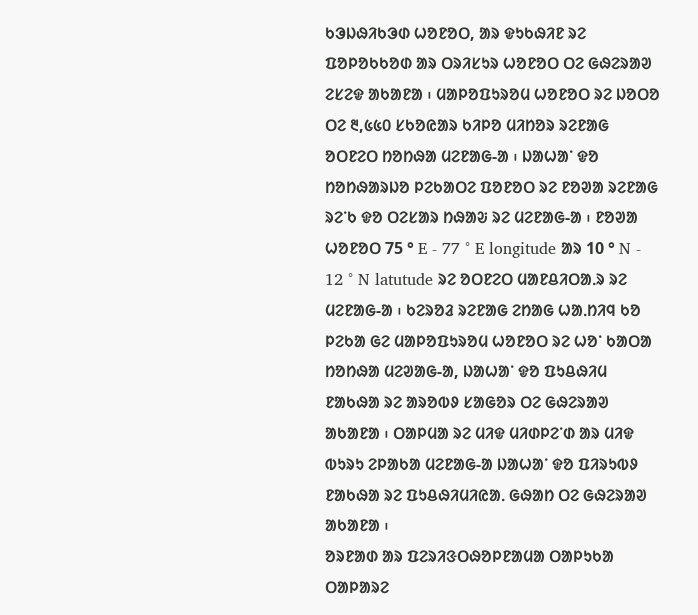ᱠᱳᱡᱷᱤᱠᱳᱰ ᱦᱚᱱᱚᱛ, ᱟᱨ ᱫᱩᱠᱷᱤᱱ ᱨᱮ ᱯᱚᱞᱚᱠᱠᱚᱰ ᱟᱨ ᱛᱨᱤᱥᱩᱨ ᱦᱚᱱᱚᱛ ᱛᱮ ᱜᱷᱮᱨᱟᱣ ᱮᱥᱮᱫ ᱟᱠᱟᱱᱟ ᱾ ᱢᱟᱞᱚᱯᱩᱨᱚᱢ ᱦᱚᱱᱚᱛ ᱨᱮ ᱡᱚᱛᱚ ᱛᱮ ᱓,᱕᱕᱐ ᱥᱠᱚᱭᱟᱨ ᱠᱤᱞᱚ ᱢᱤᱴᱚᱨ ᱨᱮᱱᱟᱜ ᱚᱛᱱᱮᱛ ᱴᱚᱴᱷᱟ ᱢᱮᱱᱟᱜ-ᱟ ᱾ ᱡᱟᱦᱟᱸ ᱫᱚ ᱴᱚᱴᱷᱟᱨᱡᱚ ᱞᱮᱠᱟᱛᱮ ᱯᱚᱱᱚᱛ ᱨᱮ ᱱᱚᱣᱟ ᱨᱮᱱᱟᱜ ᱨᱮᱸᱠ ᱫᱚ ᱛᱮᱥᱟᱨ ᱴᱷᱟᱶ ᱨᱮ ᱢᱮᱱᱟᱜ-ᱟ ᱾ ᱱᱚᱣᱟ ᱦᱚᱱᱚᱛ 75 ° E - 77 ° E longitude ᱟᱨ 10 ° N - 12 ° N latutude ᱨᱮ ᱚᱛᱱᱮᱛ ᱢᱟᱱᱪᱤᱛᱟᱹᱨ ᱨᱮ ᱢᱮᱱᱟᱜ-ᱟ ᱾ ᱠᱮᱨᱚᱲ ᱨᱮᱱᱟᱜ ᱮᱴᱟᱜ ᱦᱟᱹᱴᱤᱧ ᱠᱚ ᱞᱮᱠᱟ ᱜᱮ ᱢᱟᱞᱚᱯᱩᱨᱚᱢ ᱦᱚᱱᱚᱛ ᱨᱮ ᱦᱚᱸ ᱠᱟᱛᱟ ᱴᱚᱴᱷᱟ ᱢᱮᱣᱟᱜ-ᱟ, ᱡᱟᱦᱟᱸ ᱫᱚ ᱯᱩᱪᱷᱤᱢ ᱱᱟᱠᱷᱟ ᱨᱮ ᱟᱨᱚᱵᱽ ᱥᱟᱜᱚᱨ ᱛᱮ ᱜᱷᱮᱨᱟᱣ ᱟᱠᱟᱱᱟ ᱾ ᱛᱟᱞᱢᱟ ᱨᱮ ᱢᱤᱫ ᱢᱤᱰᱞᱮᱸᱰ ᱟᱨ ᱢᱤᱫ ᱵᱩᱨᱩ ᱮᱞᱟᱠᱟ ᱢᱮᱱᱟᱜ-ᱟ ᱡᱟᱦᱟᱸ ᱫᱚ ᱯᱤᱨᱩᱵᱽ ᱱᱟᱠᱷᱟ ᱨᱮ ᱯᱩᱪᱷᱤᱢᱤᱭᱟᱹ ᱜᱷᱟᱴ ᱛᱮ ᱜᱷᱮᱨᱟᱣ ᱟᱠᱟᱱᱟ ᱾
ᱚᱨᱱᱟᱰ ᱟᱨ ᱯᱮᱨᱤᱝᱛᱷᱚᱞᱱᱟᱢᱟ ᱛᱟᱞᱩᱠᱟ ᱛᱟᱞᱟᱨᱮ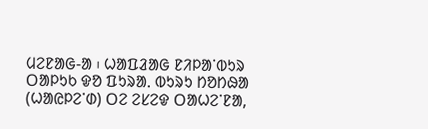ᱢᱮᱱᱟᱜ-ᱟ ᱾ ᱦᱟᱯᱲᱟᱜ ᱱᱤᱞᱟᱸᱵᱩᱨ ᱛᱟᱞᱩᱠ ᱫᱚ ᱯᱩᱨᱟᱹ ᱵᱩᱨᱩ ᱴᱚᱴᱷᱟ (ᱦᱟᱭᱞᱮᱸᱰ) ᱛᱮ ᱮᱥᱮᱫ ᱛᱟᱦᱮᱸᱱᱟ,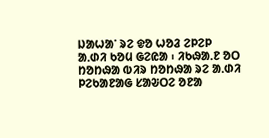ᱡᱟᱦᱟᱸ ᱨᱮ ᱫᱚ ᱦᱚᱲ ᱮᱞᱮᱞ ᱟᱹᱰᱤ ᱠᱚᱢ ᱜᱮᱭᱟ ᱾ ᱤᱠᱷᱟᱹᱱ ᱚᱛ ᱴᱚᱴᱷᱟ ᱵᱤᱨ ᱴᱚᱴᱷᱟ ᱨᱮ ᱟᱹᱰᱤ ᱞᱮᱠᱟᱱᱟᱜ ᱥᱟᱶᱛᱮ ᱚᱱᱟ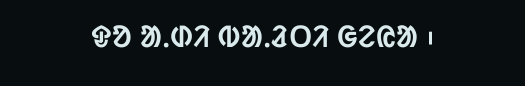ᱫᱚ ᱟᱹᱰᱤ ᱵᱟᱹᱲᱛᱤ ᱜᱮᱭᱟ ᱾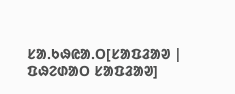ᱥᱟᱹᱠᱷᱭᱟᱹᱛ[ᱥᱟᱯᱲᱟᱣ | ᱯᱷᱮᱰᱟᱛ ᱥᱟᱯᱲᱟᱣ]